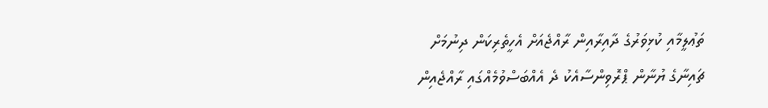ތަޢުލީމާއި ކުޅިވަރުގެ ދާއިރާއިން ރާއްޖެއަށް އެހީތެރިކަން ދިނުމަށް ޗައިނާގެ ޔުނާން ޕްރޮވިންސާއެކު ދެ އެއްބަސްވުމެއްގައި ރާއްޖެއިން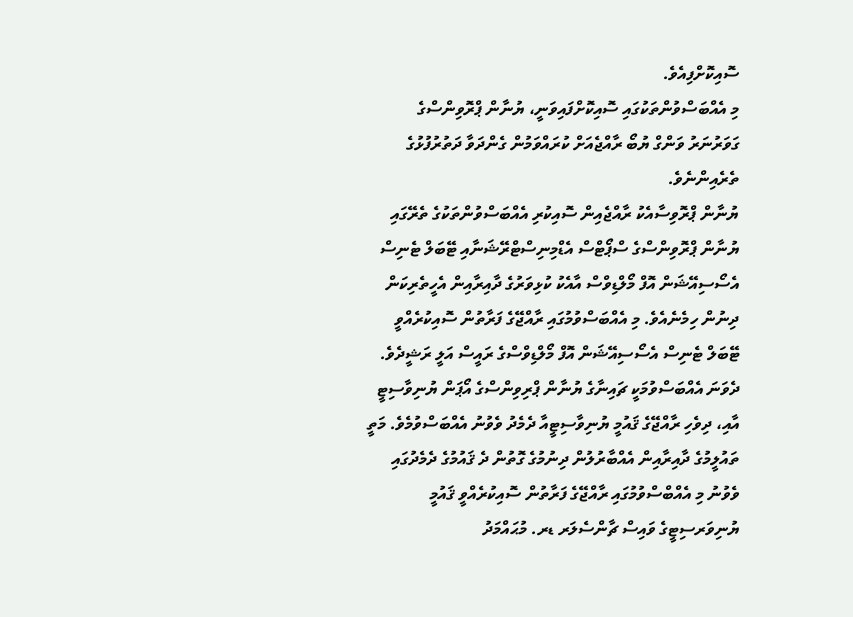ސޮއިކޮށްފިއެވެ.
މި އެއްބަސްވުންތަކުގައި ސޮއިކޮށްފައިވަނީ، ޔުނާން ޕްރޮވިންސްގެ ގަވަރުނަރު ވަންގް ޔުބޯ ރާއްޖެއަށް ކުރައްވަމުން ގެންދަވާ ދަތުރުފުޅުގެ ތެރެއިންނެވެ.
ޔުނާން ޕްރޮވިސާއެކު ރާއްޖެއިން ސޮއިކުރި އެއްބަސްވުންތަކުގެ ތެރޭގައި ޔުނާން ޕްރޮވިންސްގެ ސްޕޯޓްސް އެޑްމިނިސްޓްރޭޝަނާއި ޓޭބަލް ޓެނިސް އެސޯސިއޭޝަން އޮފް މޯލްޑިވްސް އާއެކު ކުޅިވަރުގެ ދާއިރާއިން އެހީތެރިކަން ދިނުން ހިމެނެއެވެ. މި އެއްބަސްވުމުގައި ރާއްޖޭގެ ފަރާތުން ސޮއިކުރެއްވީ ޓޭބަލް ޓެނިސް އެސޯސިއޭޝަން އޮފް މޯލްޑިވްސްގެ ރައީސް އަލީ ރަޝީދެވެ.
ދެވަނަ އެއްބަސްވުމަކީ ޗައިނާގެ ޔުނާން ޕްރިވިންސްގެ އޯޕަން ޔުނިވާސިޓީ އާއި، ދިވެހި ރާއްޖޭގެ ޤައުމީ ޔުނިވާސިޓީއާ ދެމެދު ވެވުނު އެއްބަސްވުމެވެ. މަތީ ތައުލީމުގެ ދާއިރާއިން އެއްބާރުލުން ދިނުމުގެ ގޮތުން ދެ ޤައުމުގެ ދެމެދުގައި ވެވުނު މި އެއްބްސްވުމުގައި ރާއްޖޭގެ ފަރާތުން ސޮއިކުރެއްވީ ޤައުމީ ޔުނިވަރސިޓީގެ ވައިސް ޗާންސެލަރ ޑރ. މުޙައްމަދު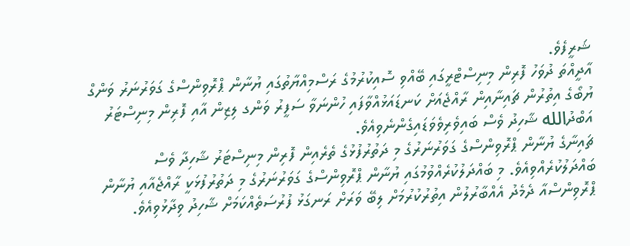ޝަރީފެވެ.
އާދީއްތަ ދުވަހު ފޮރިން މިނިސްޓްރީގައި ބޭއްވި ސޮއިކުރުމުގެ ރަސްމިއްޔާތުގައި ޔުނާން ޕްރޮވިންސްގެ ގަވަރުނަރު ވަންގް ޔުބޯގެ އިތުރުން ޗައިނާއިން ރާއްޖެއަށް ކަނޑައަޅުއްވާފައި ހުންނަވާ ސަފީރު ވަންގ ލިޒިން އާއި ފޮރިން މިނިސްޓަރު އަބްދުالله ޝާހިދު ވެސް ބައިވެރިވެވަޑައިގެންނެވިއެވެ.
ޗައިނާގެ ޔުނާން ޕްރޮވިންސްގެ ގަވަރުނަރުގެ މި ދަތުރުފުޅުގެ ތެރެއިން ފޮރިން މިނިސްޓަރު ޝާހިދާ ވެސް ބައްދަލުކުރެއްވިއެވެ. މި ބައްދަލުކުރެއްވުމުގައި ޔުނާން ޕްރޮވިންސްގެ ގަވަރުނަރުގެ މި ދަތުރުފުޅަކީ ރާއްޖެއާއި ޔުނާން ޕްރޮވިންސްއާ ދެމެދު އެއްބާރުލުން އިތުރުކުރުމަށް ލިބޭ ވަރަށް ރަނގަޅު ފުރުސަތެއްކަމަށް ޝާހިދު ވިދާޅުވިއެވެ.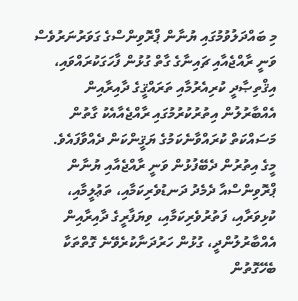މި ބައްދަލުވުމުގައި ޔުނާން ޕްރޮވިންސްގެ ގަވަރުނަރުވެސް ވަނީ ރާއްޖެއާއި ޗައިނާގެ ގާތް ގުޅުން ފާހަގަކުރައްވައި، އިޤްތިޞާދީ ކުރިއެރުމާއި ތަރައްޤީގެ ދާއިރާއިން އެއްބާރުލުން އިތުރުކުރުމުގައި ރާއްޖެއާއެކު ގާތުން މަސައްކަތް ކުރައްވާނެކަމުގެ ޔަޤީންކަން ދެއްވާފައެވެ.
މީގެ އިތުރުން ދެބޭފުޅުން ވަނީ ރާއްޖެއާއި ޔުނާން ޕްރޮވިންސްއާ ދެމެދު ދަނޑުވެރިކަމާއި، ތަޢުލީމާއި، ކުޅިވަރާއި، ފަތުރުވެރިކަމާއި، ވިޔަފާރީގެ ދާއިރާއިން އެއްބާރުލުންދީ، ގުޅުން ހަރުދަނާކުރެވޭނެ ގޮތްތަކާ ބެހޭގޮތުން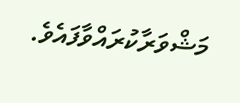މަޝްވަރާކުރައްވާފައެވެ.